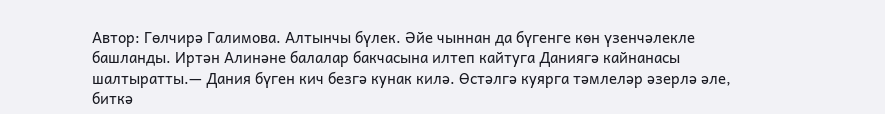Автор: Гөлчирә Галимова. Алтынчы бүлек. Әйе чыннан да бүгенге көн үзенчәлекле башланды. Иртән Алинәне балалар бакчасына илтеп кайтуга Даниягә кайнанасы шалтыратты.— Дания бүген кич безгә кунак килә. Өстәлгә куярга тәмлеләр әзерлә әле, биткә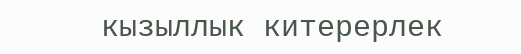кызыллык китерерлек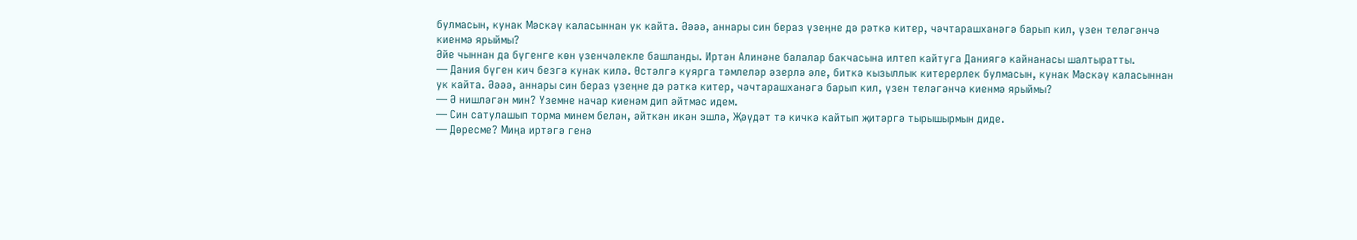булмасын, кунак Мәскәү каласыннан ук кайта. Әәәә, аннары син бераз үзеңне дә рәткә китер, чәчтарашханәгә барып кил, үзен теләгәнчә киенмә ярыймы?
Әйе чыннан да бүгенге көн үзенчәлекле башланды. Иртән Алинәне балалар бакчасына илтеп кайтуга Даниягә кайнанасы шалтыратты.
— Дания бүген кич безгә кунак килә. Өстәлгә куярга тәмлеләр әзерлә әле, биткә кызыллык китерерлек булмасын, кунак Мәскәү каласыннан ук кайта. Әәәә, аннары син бераз үзеңне дә рәткә китер, чәчтарашханәгә барып кил, үзен теләгәнчә киенмә ярыймы?
— Ә нишләгән мин? Үземне начар киенәм дип әйтмәс идем.
— Син сатулашып торма минем белән, әйткән икән эшлә, Җәүдәт тә кичкә кайтып җитәргә тырышырмын диде.
— Дөресме? Миңа иртәгә генә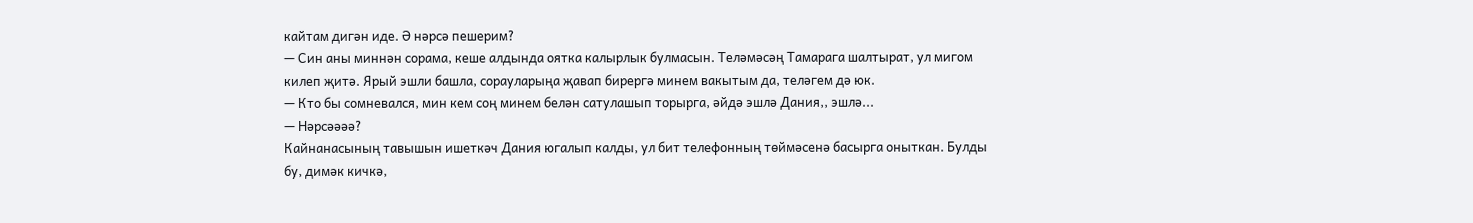кайтам дигән иде. Ә нәрсә пешерим?
— Син аны миннән сорама, кеше алдында оятка калырлык булмасын. Теләмәсәң Тамарага шалтырат, ул мигом килеп җитә. Ярый эшли башла, сорауларыңа җавап бирергә минем вакытым да, теләгем дә юк.
— Кто бы сомневался, мин кем соң минем белән сатулашып торырга, әйдә эшлә Дания,, эшлә...
— Нәрсәәәә?
Кайнанасының тавышын ишеткәч Дания югалып калды, ул бит телефонның төймәсенә басырга оныткан. Булды бу, димәк кичкә,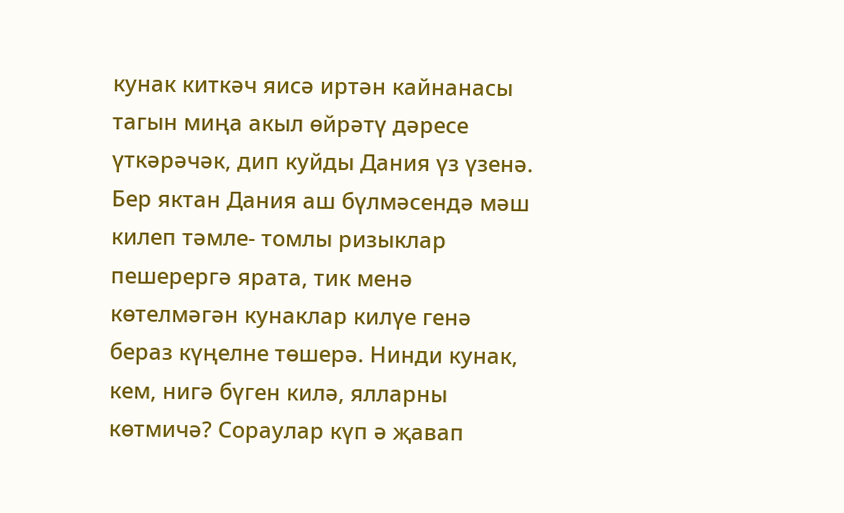кунак киткәч яисә иртән кайнанасы тагын миңа акыл өйрәтү дәресе үткәрәчәк, дип куйды Дания үз үзенә. Бер яктан Дания аш бүлмәсендә мәш килеп тәмле- томлы ризыклар пешерергә ярата, тик менә көтелмәгән кунаклар килүе генә бераз күңелне төшерә. Нинди кунак, кем, нигә бүген килә, ялларны көтмичә? Сораулар күп ә җавап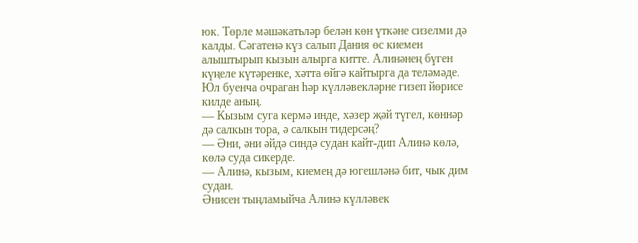юк. Төрле мәшәкатьләр белән көн үткәне сизелми дә калды. Сәгатенә күз салып Дания өс киемен алыштырып кызын алырга китте. Алинәнең бүген күңеле күтәренке, хәтта өйгә кайтырга да теләмәде. Юл буенча очраган һәр күлләвекләрне гизеп йөрисе килде аның.
— Кызым суга кермә инде, хәзер җәй түгел, көннәр дә салкын тора, ә салкын тидерсәң?
— Әни, әни әйдә синдә судан кайт-дип Алинә көлә, көлә суда сикерде.
— Алинә, кызым, киемең дә югешләнә бит, чык дим судан.
Әнисен тыңламыйча Алинә күлләвек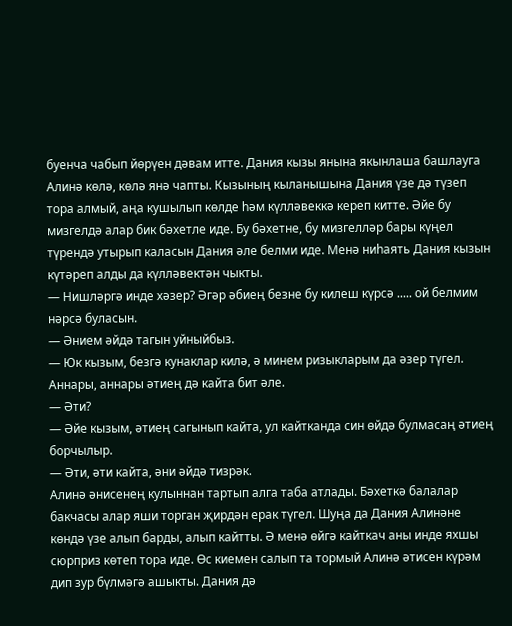буенча чабып йөрүен дәвам итте. Дания кызы янына якынлаша башлауга Алинә көлә, көлә янә чапты. Кызының кыланышына Дания үзе дә түзеп тора алмый, аңа кушылып көлде һәм күлләвеккә кереп китте. Әйе бу мизгелдә алар бик бәхетле иде. Бу бәхетне, бу мизгелләр бары күңел түрендә утырып каласын Дания әле белми иде. Менә ниһаять Дания кызын күтәреп алды да күлләвектән чыкты.
— Нишләргә инде хәзер? Әгәр әбиең безне бу килеш күрсә ..... ой белмим нәрсә буласын.
— Әнием әйдә тагын уйныйбыз.
— Юк кызым, безгә кунаклар килә, ә минем ризыкларым да әзер түгел. Аннары, аннары әтиең дә кайта бит әле.
— Әти?
— Әйе кызым, әтиең сагынып кайта, ул кайтканда син өйдә булмасаң әтиең борчылыр.
— Әти, әти кайта, әни әйдә тизрәк.
Алинә әнисенең кулыннан тартып алга таба атлады. Бәхеткә балалар бакчасы алар яши торган җирдән ерак түгел. Шуңа да Дания Алинәне көндә үзе алып барды, алып кайтты. Ә менә өйгә кайткач аны инде яхшы сюрприз көтеп тора иде. Өс киемен салып та тормый Алинә әтисен күрәм дип зур бүлмәгә ашыкты. Дания дә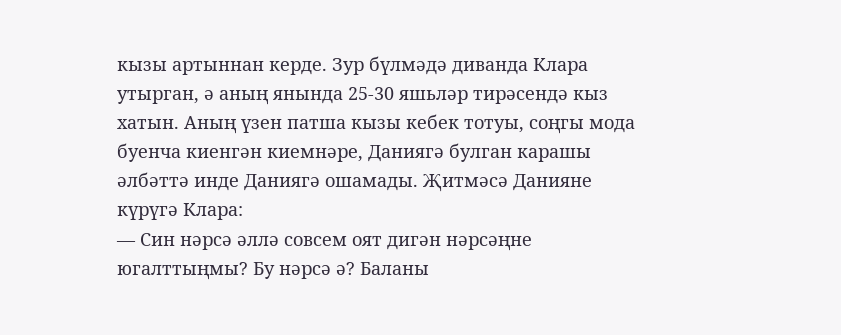кызы артыннан керде. Зур бүлмәдә диванда Клара утырган, ә аның янында 25-30 яшьләр тирәсендә кыз хатын. Аның үзен патша кызы кебек тотуы, соңгы мода буенча киенгән киемнәре, Даниягә булган карашы әлбәттә инде Даниягә ошамады. Җитмәсә Данияне күрүгә Клара:
— Син нәрсә әллә совсем оят дигән нәрсәңне югалттыңмы? Бу нәрсә ә? Баланы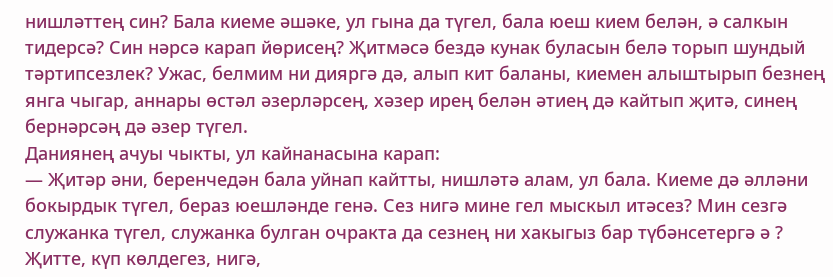нишләттең син? Бала киеме әшәке, ул гына да түгел, бала юеш кием белән, ә салкын тидерсә? Син нәрсә карап йөрисең? Җитмәсә бездә кунак буласын белә торып шундый тәртипсезлек? Ужас, белмим ни дияргә дә, алып кит баланы, киемен алыштырып безнең янга чыгар, аннары өстәл әзерләрсең, хәзер ирең белән әтиең дә кайтып җитә, синең бернәрсәң дә әзер түгел.
Даниянең ачуы чыкты, ул кайнанасына карап:
— Җитәр әни, беренчедән бала уйнап кайтты, нишләтә алам, ул бала. Киеме дә әлләни бокырдык түгел, бераз юешләнде генә. Сез нигә мине гел мыскыл итәсез? Мин сезгә служанка түгел, служанка булган очракта да сезнең ни хакыгыз бар түбәнсетергә ә ? Җитте, күп көлдегез, нигә,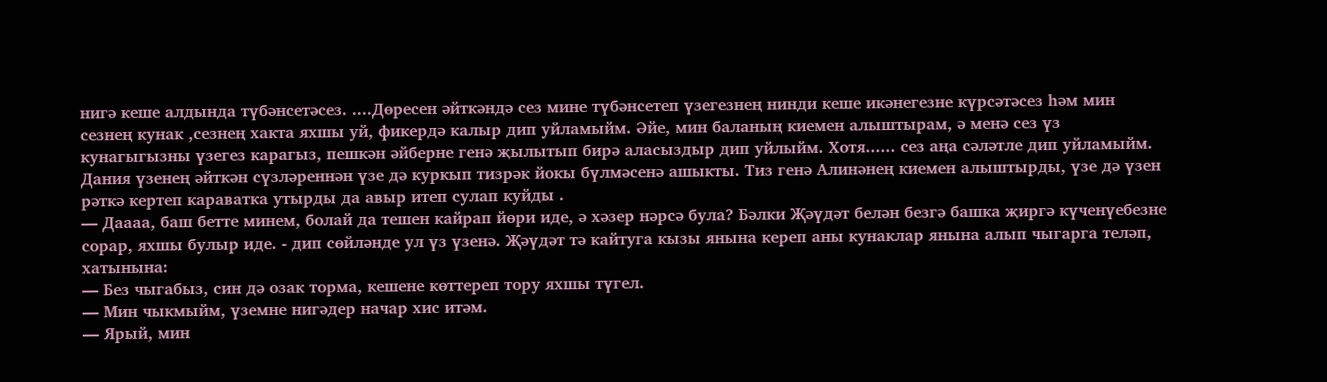нигә кеше алдында түбәнсетәсез. ....Дөресен әйткәндә сез мине түбәнсетеп үзегезнең нинди кеше икәнегезне күрсәтәсез һәм мин сезнең кунак ,сезнең хакта яхшы уй, фикердә калыр дип уйламыйм. Әйе, мин баланың киемен алыштырам, ә менә сез үз кунагыгызны үзегез карагыз, пешкән әйберне генә җылытып бирә аласыздыр дип уйлыйм. Хотя...... сез аңа сәләтле дип уйламыйм.
Дания үзенең әйткән сүзләреннән үзе дә куркып тизрәк йокы бүлмәсенә ашыкты. Тиз генә Алинәнең киемен алыштырды, үзе дә үзен рәткә кертеп караватка утырды да авыр итеп сулап куйды .
— Даааа, баш бетте минем, болай да тешен кайрап йөри иде, ә хәзер нәрсә була? Бәлки Җәүдәт белән безгә башка җиргә күченүебезне сорар, яхшы булыр иде. - дип сөйләнде ул үз үзенә. Җәүдәт тә кайтуга кызы янына кереп аны кунаклар янына алып чыгарга теләп, хатынына:
— Без чыгабыз, син дә озак торма, кешене көттереп тору яхшы түгел.
— Мин чыкмыйм, үземне нигәдер начар хис итәм.
— Ярый, мин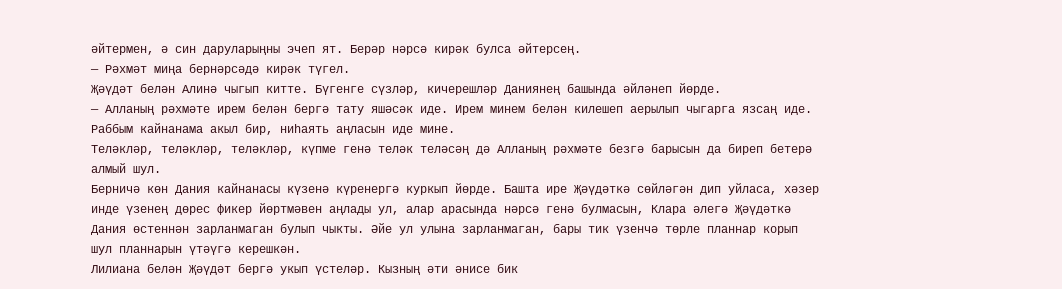әйтермен, ә син даруларыңны эчеп ят. Берәр нәрсә кирәк булса әйтерсең.
— Рәхмәт миңа бернәрсәдә кирәк түгел.
Җәүдәт белән Алинә чыгып китте. Бүгенге сүзләр, кичерешләр Даниянең башында әйләнеп йөрде.
— Алланың рәхмәте ирем белән бергә тату яшәсәк иде. Ирем минем белән килешеп аерылып чыгарга язсаң иде. Раббым кайнанама акыл бир, ниһаять аңласын иде мине.
Теләкләр, теләкләр, теләкләр, күпме генә теләк теләсәң дә Алланың рәхмәте безгә барысын да биреп бетерә алмый шул.
Берничә көн Дания кайнанасы күзенә күренергә куркып йөрде. Башта ире Җәүдәткә сөйләгән дип уйласа, хәзер инде үзенең дөрес фикер йөртмәвен аңлады ул, алар арасында нәрсә генә булмасын, Клара әлегә Җәүдәткә Дания өстеннән зарланмаган булып чыкты. Әйе ул улына зарланмаган, бары тик үзенчә төрле планнар корып шул планнарын үтәүгә керешкән.
Лилиана белән Җәүдәт бергә укып үстеләр. Кызның әти әнисе бик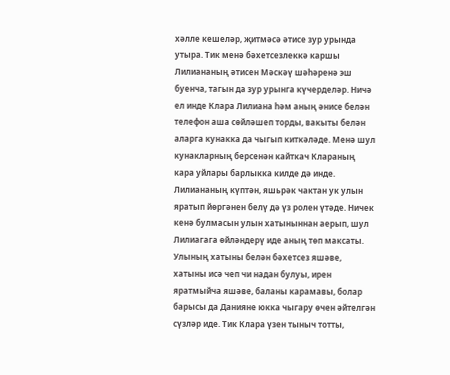хәлле кешеләр, җитмәсә әтисе зур урында утыра. Тик менә бәхетсезлеккә каршы Лилиананың әтисен Мәскәү шәһәренә эш буенча, тагын да зур урынга күчерделәр. Ничә ел инде Клара Лилиана һәм аның әнисе белән телефон аша сөйләшеп торды, вакыты белән аларга кунакка да чыгып киткәләде. Менә шул кунакларның берсенән кайткач Клараның кара уйлары барлыкка килде дә инде. Лилиананың күптән, яшьрәк чактан ук улын яратып йөргәнен белү дә үз ролен үтәде. Ничек кенә булмасын улын хатыныннан аерып, шул Лилиагага өйләндерү иде аның төп максаты. Улының хатыны белән бәхетсез яшәве, хатыны исә чеп чи надан булуы, ирен яратмыйча яшәве, баланы карамавы, болар барысы да Данияне юкка чыгару өчен әйтелгән сүзләр иде. Тик Клара үзен тыныч тотты,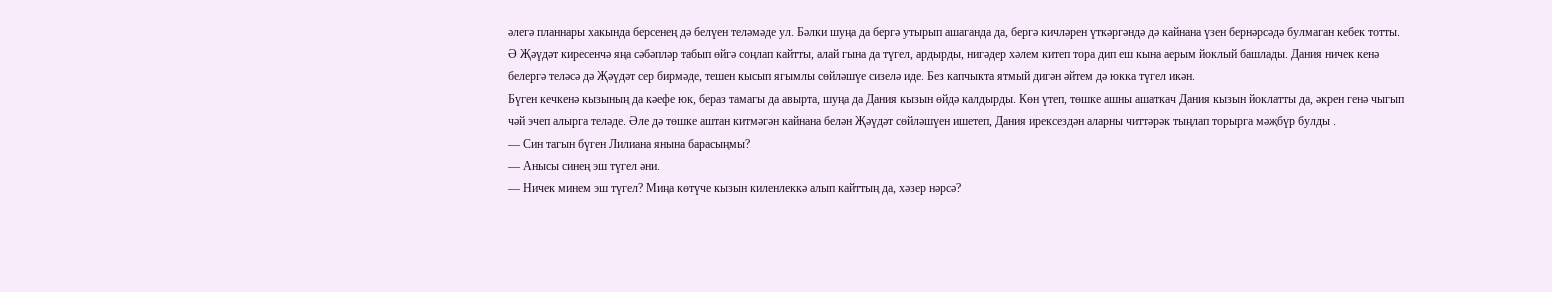әлегә планнары хакында берсенең дә белүен теләмәде ул. Бәлки шуңа да бергә утырып ашаганда да, бергә кичләрен үткәргәндә дә кайнана үзен бернәрсәдә булмаган кебек тотты. Ә Җәүдәт киресенчә яңа сәбәпләр табып өйгә соңлап кайтты, алай гына да түгел, ардырды, нигәдер хәлем китеп тора дип еш кына аерым йоклый башлады. Дания ничек кенә белергә теләсә дә Җәүдәт сер бирмәде, тешен кысып ягымлы сөйләшүе сизелә иде. Без капчыкта ятмый дигән әйтем дә юкка түгел икән.
Бүген кечкенә кызының да кәефе юк, бераз тамагы да авырта, шуңа да Дания кызын өйдә калдырды. Көн үтеп, төшке ашны ашаткач Дания кызын йоклатты да, әкрен генә чыгып чәй эчеп алырга теләде. Әле дә төшке аштан китмәгән кайнана белән Җәүдәт сөйләшүен ишетеп, Дания ирексездән аларны читтәрәк тыңлап торырга мәҗбүр булды .
— Син тагын бүген Лилиана янына барасыңмы?
— Анысы синең эш түгел әни.
— Ничек минем эш түгел? Миңа көтүче кызын киленлеккә алып кайттың да, хәзер нәрсә?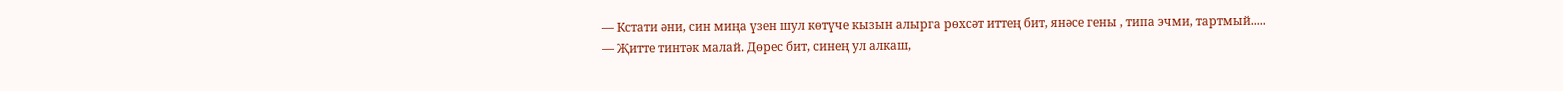— Кстати әни, син миңа үзен шул көтүче кызын алырга рөхсәт иттең бит, янәсе гены , типа эчми, тартмый.....
— Җитте тинтәк малай. Дөрес бит, синең ул алкаш,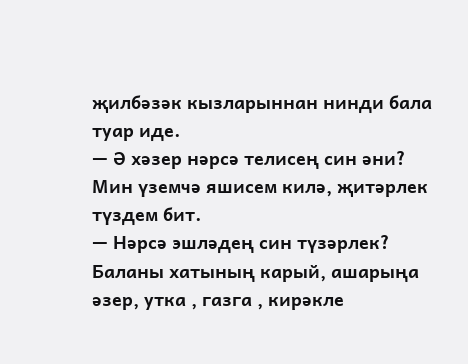җилбәзәк кызларыннан нинди бала туар иде.
— Ә хәзер нәрсә телисең син әни? Мин үземчә яшисем килә, җитәрлек түздем бит.
— Нәрсә эшләдең син түзәрлек? Баланы хатының карый, ашарыңа әзер, утка , газга , кирәкле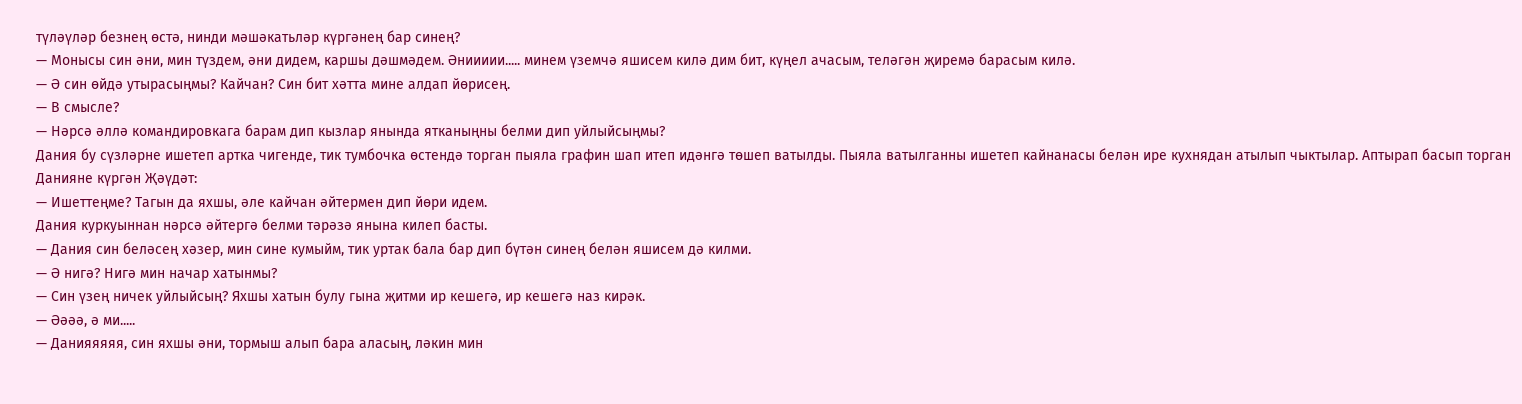түләүләр безнең өстә, нинди мәшәкатьләр күргәнең бар синең?
— Монысы син әни, мин түздем, әни дидем, каршы дәшмәдем. Әниииии..... минем үземчә яшисем килә дим бит, күңел ачасым, теләгән җиремә барасым килә.
— Ә син өйдә утырасыңмы? Кайчан? Син бит хәтта мине алдап йөрисең.
— В смысле?
— Нәрсә әллә командировкага барам дип кызлар янында ятканыңны белми дип уйлыйсыңмы?
Дания бу сүзләрне ишетеп артка чигенде, тик тумбочка өстендә торган пыяла графин шап итеп идәнгә төшеп ватылды. Пыяла ватылганны ишетеп кайнанасы белән ире кухнядан атылып чыктылар. Аптырап басып торган Данияне күргән Җәүдәт:
— Ишеттеңме? Тагын да яхшы, әле кайчан әйтермен дип йөри идем.
Дания куркуыннан нәрсә әйтергә белми тәрәзә янына килеп басты.
— Дания син беләсең хәзер, мин сине кумыйм, тик уртак бала бар дип бүтән синең белән яшисем дә килми.
— Ә нигә? Нигә мин начар хатынмы?
— Син үзең ничек уйлыйсың? Яхшы хатын булу гына җитми ир кешегә, ир кешегә наз кирәк.
— Әәәә, ә ми.....
— Данияяяяя, син яхшы әни, тормыш алып бара аласың, ләкин мин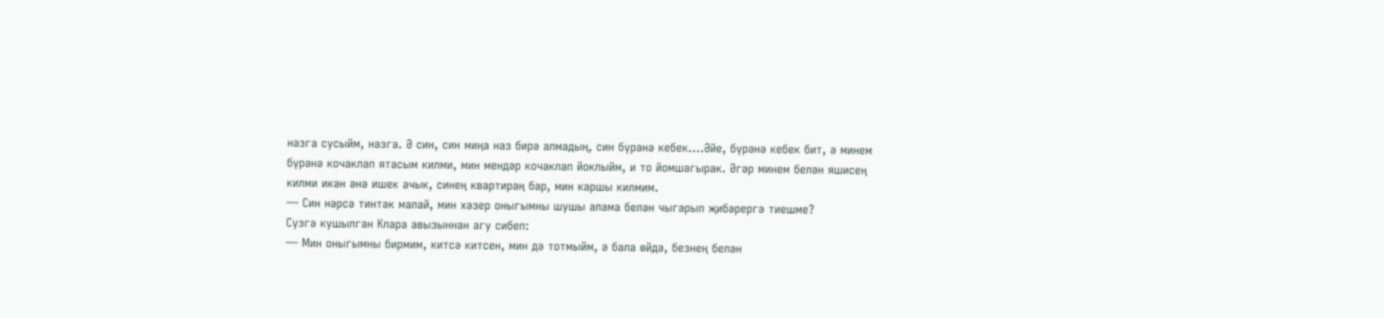назга сусыйм, назга. Ә син, син миңа наз бирә алмадың, син бүрәнә кебек....Әйе, бүрәнә кебек бит, ә минем бүрәнә кочаклап ятасым килми, мин мендәр кочаклап йоклыйм, и то йомшагырак. Әгәр минем белән яшисең килми икән әнә ишек ачык, синең квартираң бар, мин каршы килмим.
— Син нәрсә тинтәк малай, мин хәзер оныгымны шушы алама белән чыгарып җибәрергә тиешме?
Сүзгә кушылган Клара авызыннан агу сибеп:
— Мин оныгымны бирмим, китсә китсен, мин дә тотмыйм, ә бала өйдә, безнең белән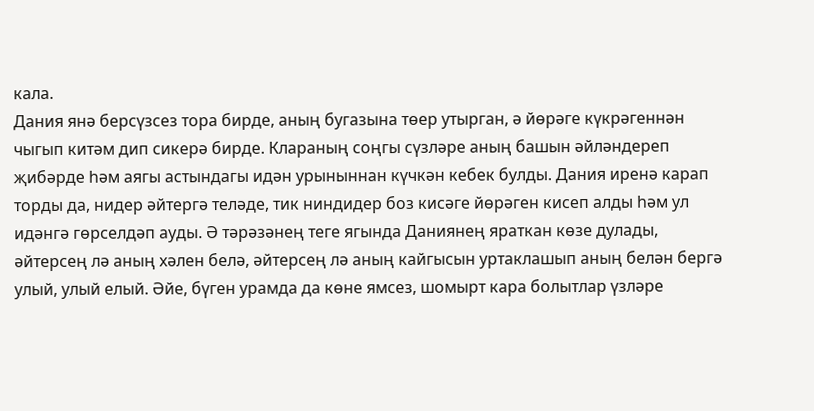кала.
Дания янә берсүзсез тора бирде, аның бугазына төер утырган, ә йөрәге күкрәгеннән чыгып китәм дип сикерә бирде. Клараның соңгы сүзләре аның башын әйләндереп җибәрде һәм аягы астындагы идән урыныннан күчкән кебек булды. Дания иренә карап торды да, нидер әйтергә теләде, тик ниндидер боз кисәге йөрәген кисеп алды һәм ул идәнгә гөрселдәп ауды. Ә тәрәзәнең теге ягында Даниянең яраткан көзе дулады, әйтерсең лә аның хәлен белә, әйтерсең лә аның кайгысын уртаклашып аның белән бергә улый, улый елый. Әйе, бүген урамда да көне ямсез, шомырт кара болытлар үзләре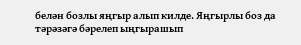белән бозлы яңгыр алып килде. Яңгырлы боз да тәрәзәгә бәрелеп ыңгырашып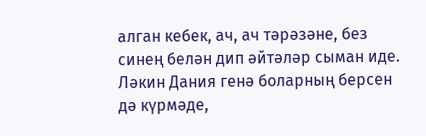алган кебек, ач, ач тәрәзәне, без синең белән дип әйтәләр сыман иде. Ләкин Дания генә боларның берсен дә күрмәде,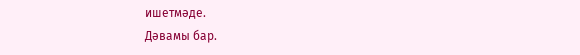ишетмәде.
Дәвамы бар.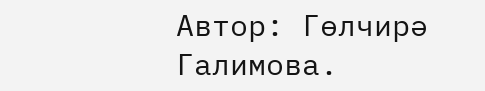Автор: Гөлчирә Галимова.